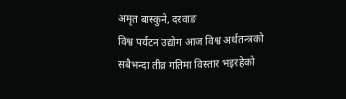अमृत बास्कुने, दरवाङ
विश्व पर्यटन उद्योग आज विश्व अर्थतन्त्रको सबैभन्दा तीव्र गतिमा विस्तार भइरहेको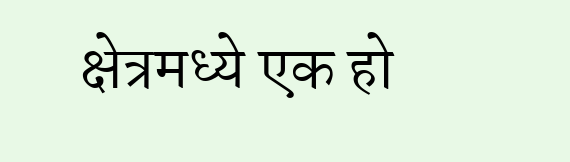क्षेत्रमध्ये एक हो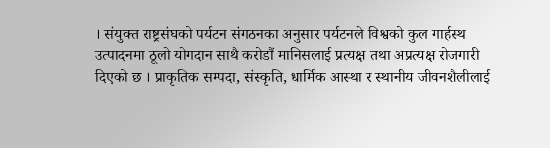। संयुक्त राष्ट्रसंघको पर्यटन संगठनका अनुसार पर्यटनले विश्वको कुल गार्हस्थ उत्पादनमा ठूलो योगदान साथै करोडौं मानिसलाई प्रत्यक्ष तथा अप्रत्यक्ष रोजगारी दिएको छ । प्राकृतिक सम्पदा, संस्कृति, धार्मिक आस्था र स्थानीय जीवनशैलीलाई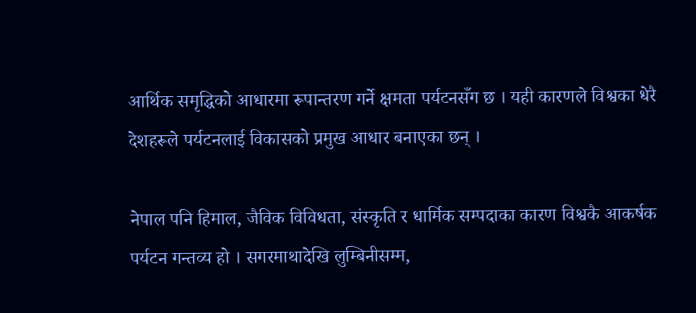आर्थिक समृद्धिको आधारमा रूपान्तरण गर्ने क्षमता पर्यटनसँग छ । यही कारणले विश्वका धेरै देशहरूले पर्यटनलाई विकासको प्रमुख आधार बनाएका छन् ।

नेपाल पनि हिमाल, जैविक विविधता, संस्कृति र धार्मिक सम्पदाका कारण विश्वकै आकर्षक पर्यटन गन्तव्य हो । सगरमाथादेखि लुम्बिनीसम्म,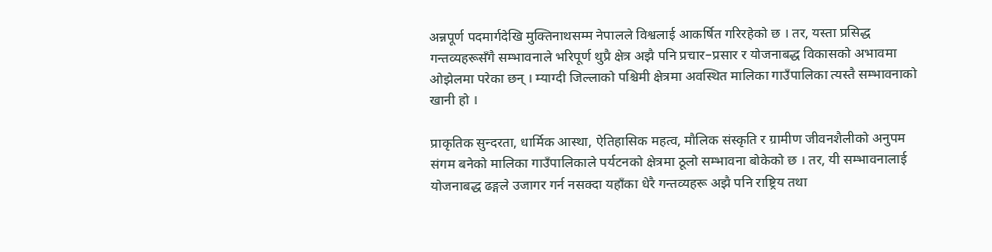अन्नपूर्ण पदमार्गदेखि मुक्तिनाथसम्म नेपालले विश्वलाई आकर्षित गरिरहेको छ । तर, यस्ता प्रसिद्ध गन्तव्यहरूसँगै सम्भावनाले भरिपूर्ण थुप्रै क्षेत्र अझै पनि प्रचार–प्रसार र योजनाबद्ध विकासको अभावमा ओझेलमा परेका छन् । म्याग्दी जिल्लाको पश्चिमी क्षेत्रमा अवस्थित मालिका गाउँपालिका त्यस्तै सम्भावनाको खानी हो ।

प्राकृतिक सुन्दरता, धार्मिक आस्था, ऐतिहासिक महत्व, मौलिक संस्कृति र ग्रामीण जीवनशैलीको अनुपम संगम बनेको मालिका गाउँपालिकाले पर्यटनको क्षेत्रमा ठूलो सम्भावना बोकेको छ । तर, यी सम्भावनालाई योजनाबद्ध ढङ्गले उजागर गर्न नसक्दा यहाँका धेरै गन्तव्यहरू अझै पनि राष्ट्रिय तथा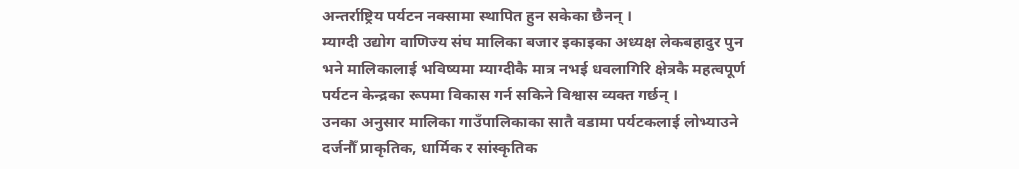अन्तर्राष्ट्रिय पर्यटन नक्सामा स्थापित हुन सकेका छैनन् ।
म्याग्दी उद्योग वाणिज्य संघ मालिका बजार इकाइका अध्यक्ष लेकबहादुर पुन भने मालिकालाई भविष्यमा म्याग्दीकै मात्र नभई धवलागिरि क्षेत्रकै महत्वपूर्ण पर्यटन केन्द्रका रूपमा विकास गर्न सकिने विश्वास व्यक्त गर्छन् ।
उनका अनुसार मालिका गाउँपालिकाका सातै वडामा पर्यटकलाई लोभ्याउने दर्जनौँ प्राकृतिक, धार्मिक र सांस्कृतिक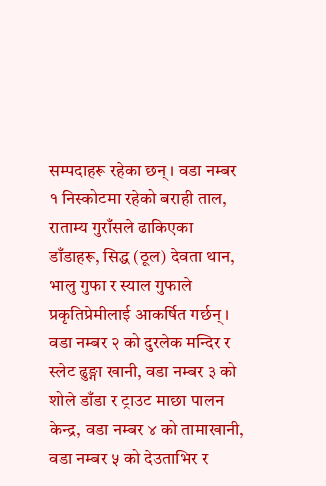सम्पदाहरू रहेका छन् । वडा नम्बर १ निस्कोटमा रहेको बराही ताल, राताम्य गुराँसले ढाकिएका डाँडाहरू, सिद्ध (ठूल) देवता थान, भालु गुफा र स्याल गुफाले प्रकृतिप्रेमीलाई आकर्षित गर्छन् । वडा नम्बर २ को दुरलेक मन्दिर र स्लेट ढुङ्गा खानी, वडा नम्बर ३ को शोले डाँडा र ट्राउट माछा पालन केन्द्र, वडा नम्बर ४ को तामाखानी, वडा नम्बर ५ को देउताभिर र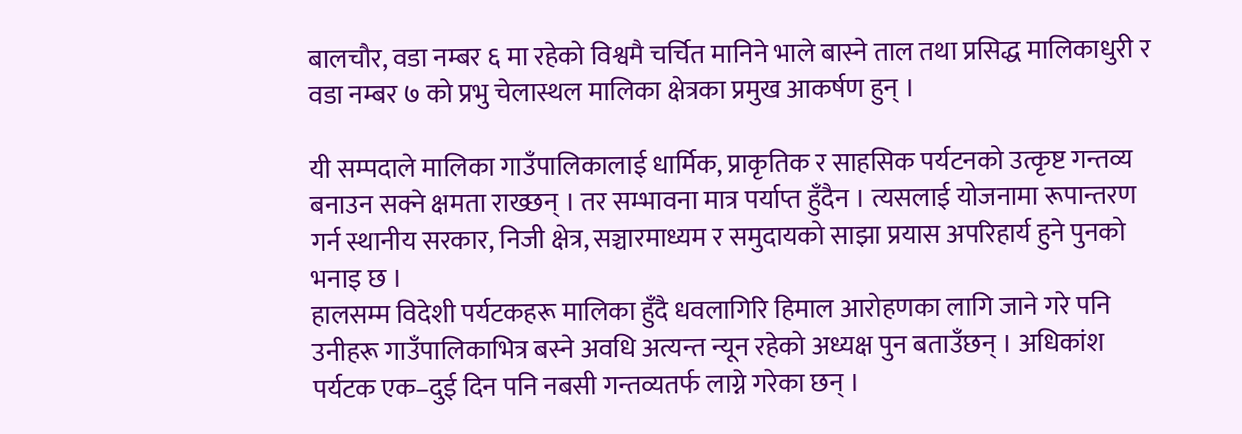बालचौर, वडा नम्बर ६ मा रहेको विश्वमै चर्चित मानिने भाले बास्ने ताल तथा प्रसिद्ध मालिकाधुरी र वडा नम्बर ७ को प्रभु चेलास्थल मालिका क्षेत्रका प्रमुख आकर्षण हुन् ।

यी सम्पदाले मालिका गाउँपालिकालाई धार्मिक, प्राकृतिक र साहसिक पर्यटनको उत्कृष्ट गन्तव्य बनाउन सक्ने क्षमता राख्छन् । तर सम्भावना मात्र पर्याप्त हुँदैन । त्यसलाई योजनामा रूपान्तरण गर्न स्थानीय सरकार, निजी क्षेत्र, सञ्चारमाध्यम र समुदायको साझा प्रयास अपरिहार्य हुने पुनको भनाइ छ ।
हालसम्म विदेशी पर्यटकहरू मालिका हुँदै धवलागिरि हिमाल आरोहणका लागि जाने गरे पनि उनीहरू गाउँपालिकाभित्र बस्ने अवधि अत्यन्त न्यून रहेको अध्यक्ष पुन बताउँछन् । अधिकांश पर्यटक एक–दुई दिन पनि नबसी गन्तव्यतर्फ लाग्ने गरेका छन् ।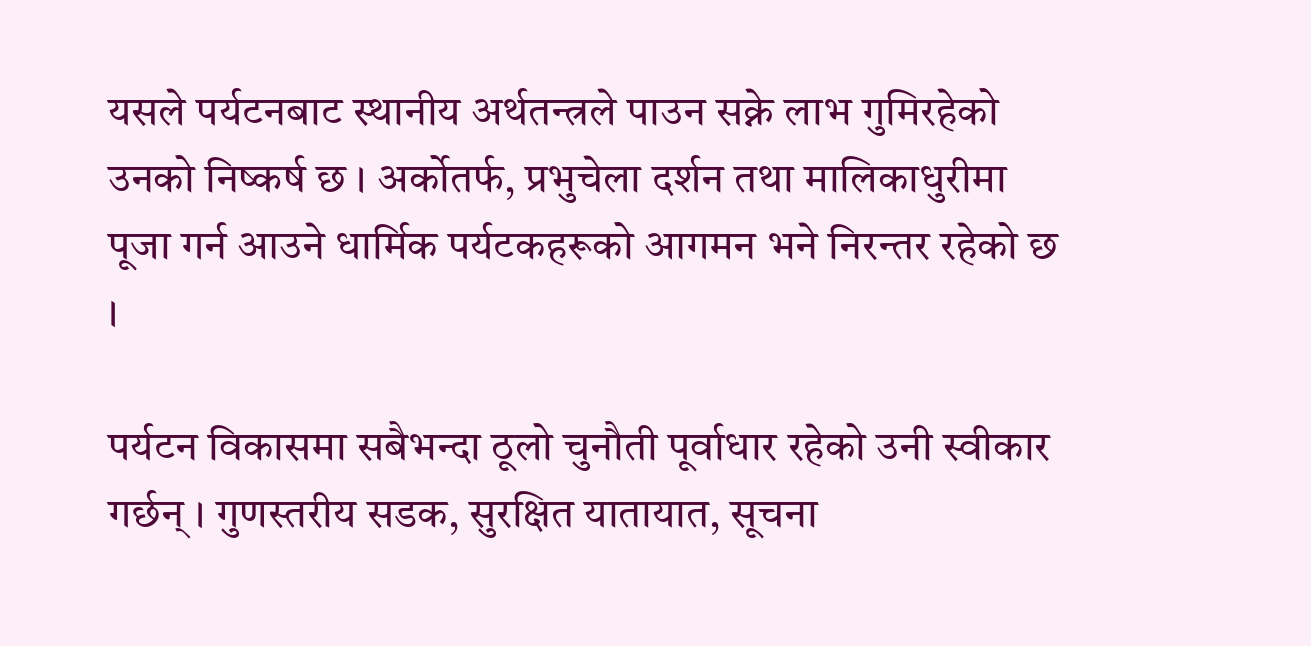यसले पर्यटनबाट स्थानीय अर्थतन्त्रले पाउन सक्ने लाभ गुमिरहेको उनको निष्कर्ष छ । अर्कोतर्फ, प्रभुचेला दर्शन तथा मालिकाधुरीमा पूजा गर्न आउने धार्मिक पर्यटकहरूको आगमन भने निरन्तर रहेको छ ।

पर्यटन विकासमा सबैभन्दा ठूलो चुनौती पूर्वाधार रहेको उनी स्वीकार गर्छन् । गुणस्तरीय सडक, सुरक्षित यातायात, सूचना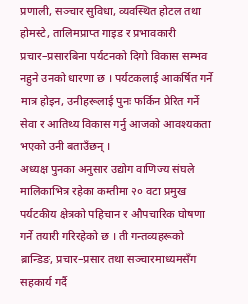प्रणाली, सञ्चार सुविधा, व्यवस्थित होटल तथा होमस्टे, तालिमप्राप्त गाइड र प्रभावकारी प्रचार–प्रसारबिना पर्यटनको दिगो विकास सम्भव नहुने उनको धारणा छ । पर्यटकलाई आकर्षित गर्ने मात्र होइन, उनीहरूलाई पुनः फर्किन प्रेरित गर्ने सेवा र आतिथ्य विकास गर्नु आजको आवश्यकता भएको उनी बताउँछन् ।
अध्यक्ष पुनका अनुसार उद्योग वाणिज्य संघले मालिकाभित्र रहेका कम्तीमा २० वटा प्रमुख पर्यटकीय क्षेत्रको पहिचान र औपचारिक घोषणा गर्ने तयारी गरिरहेको छ । ती गन्तव्यहरूको ब्रान्डिङ, प्रचार–प्रसार तथा सञ्चारमाध्यमसँग सहकार्य गर्दै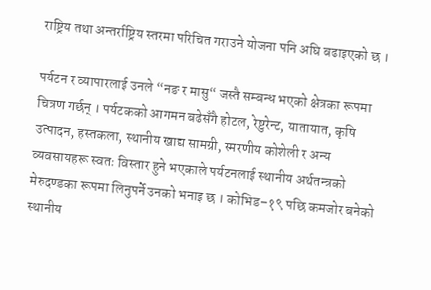राष्ट्रिय तथा अन्तर्राष्ट्रिय स्तरमा परिचित गराउने योजना पनि अघि बढाइएको छ ।

पर्यटन र व्यापारलाई उनले “नङ र मासु“ जस्तै सम्बन्ध भएको क्षेत्रका रूपमा चित्रण गर्छन् । पर्यटकको आगमन बढेसँगै होटल, रेष्टुरेन्ट, यातायात, कृषि उत्पादन, हस्तकला, स्थानीय खाद्य सामग्री, स्मरणीय कोशेली र अन्य व्यवसायहरू स्वतः विस्तार हुने भएकाले पर्यटनलाई स्थानीय अर्थतन्त्रको मेरुदण्डका रूपमा लिनुपर्ने उनको भनाइ छ । कोभिड–१९ पछि कमजोर बनेको स्थानीय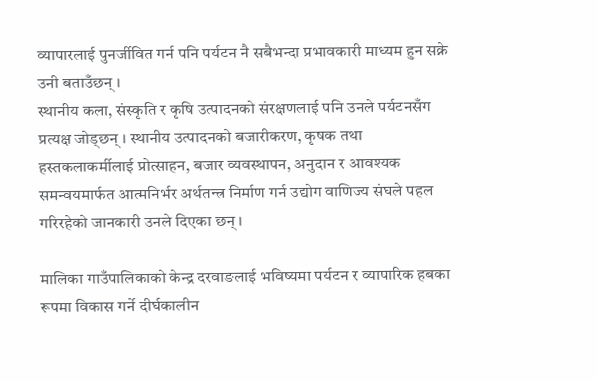व्यापारलाई पुनर्जीवित गर्न पनि पर्यटन नै सबैभन्दा प्रभावकारी माध्यम हुन सक्ने उनी बताउँछन् ।
स्थानीय कला, संस्कृति र कृषि उत्पादनको संरक्षणलाई पनि उनले पर्यटनसँग प्रत्यक्ष जोड्छन् । स्थानीय उत्पादनको बजारीकरण, कृषक तथा हस्तकलाकर्मीलाई प्रोत्साहन, बजार व्यवस्थापन, अनुदान र आवश्यक समन्वयमार्फत आत्मनिर्भर अर्थतन्त्र निर्माण गर्न उद्योग वाणिज्य संघले पहल गरिरहेको जानकारी उनले दिएका छन् ।

मालिका गाउँपालिकाको केन्द्र दरवाङलाई भविष्यमा पर्यटन र व्यापारिक हबका रूपमा विकास गर्ने दीर्घकालीन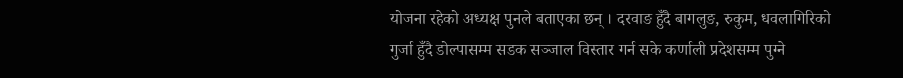योजना रहेको अध्यक्ष पुनले बताएका छन् । दरवाङ हुँदै बागलुङ, रुकुम, धवलागिरिको गुर्जा हुँदै डोल्पासम्म सडक सञ्जाल विस्तार गर्न सके कर्णाली प्रदेशसम्म पुग्ने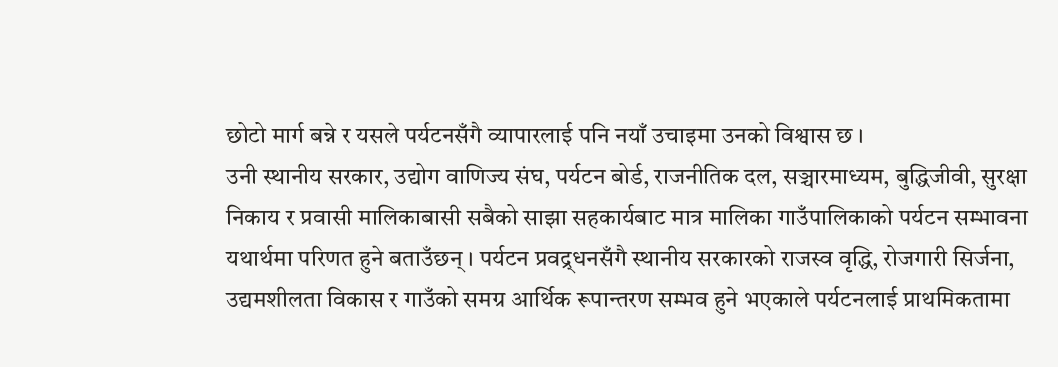छोटो मार्ग बन्ने र यसले पर्यटनसँगै व्यापारलाई पनि नयाँ उचाइमा उनको विश्वास छ ।
उनी स्थानीय सरकार, उद्योग वाणिज्य संघ, पर्यटन बोर्ड, राजनीतिक दल, सञ्चारमाध्यम, बुद्धिजीवी, सुरक्षा निकाय र प्रवासी मालिकाबासी सबैको साझा सहकार्यबाट मात्र मालिका गाउँपालिकाको पर्यटन सम्भावना यथार्थमा परिणत हुने बताउँछन् । पर्यटन प्रवद्र्धनसँगै स्थानीय सरकारको राजस्व वृद्धि, रोजगारी सिर्जना, उद्यमशीलता विकास र गाउँको समग्र आर्थिक रूपान्तरण सम्भव हुने भएकाले पर्यटनलाई प्राथमिकतामा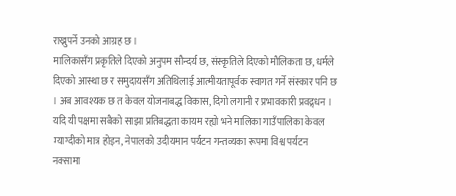राख्नुपर्ने उनको आग्रह छ ।
मालिकासँग प्रकृतिले दिएको अनुपम सौन्दर्य छ, संस्कृतिले दिएको मौलिकता छ, धर्मले दिएको आस्था छ र समुदायसँग अतिथिलाई आत्मीयतापूर्वक स्वागत गर्ने संस्कार पनि छ । अब आवश्यक छ त केवल योजनाबद्ध विकास, दिगो लगानी र प्रभावकारी प्रवद्र्धन । यदि यी पक्षमा सबैको साझा प्रतिबद्धता कायम रह्यो भने मालिका गाउँपालिका केवल म्याग्दीको मात्र होइन, नेपालको उदीयमान पर्यटन गन्तव्यका रूपमा विश्व पर्यटन नक्सामा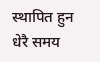स्थापित हुन धेरै समय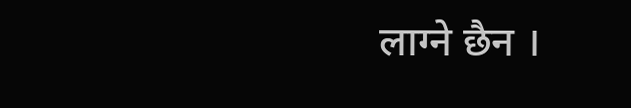लाग्ने छैन ।